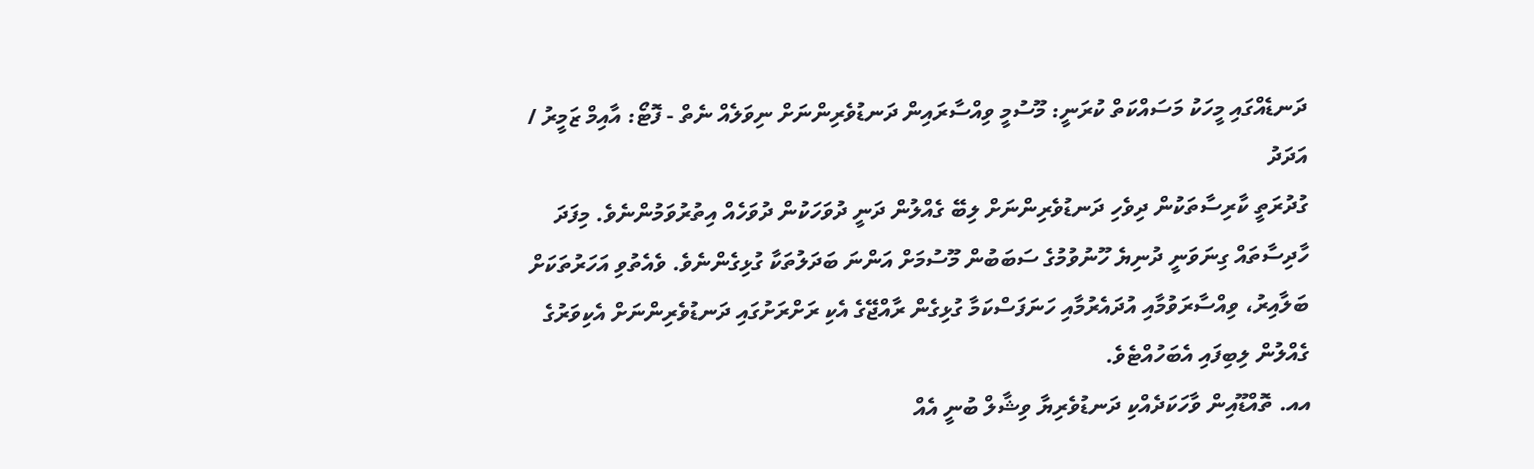ދަނޑެއްގައި މީހަކު މަސައްކަތް ކުރަނީ: މޫސުމީ ވިއްސާރައިން ދަނޑުވެރިންނަށް ނިވަލެއް ނެތް - ފޮޓޯ: އާއިމް ޒަމީރު / އަދަދު
ގުދުރަތީ ކާރިސާތަކުން ދިވެހި ދަނޑުވެރިންނަށް ލިބޭ ގެއްލުން ދަނީ ދުވަހަކުން ދުވަހެއް އިތުރުވަމުންނެވެ. މިފަދަ ހާދިސާތައް ގިނަވަނީ ދުނިޔެ ހޫނުވުމުގެ ސަބަބުން މޫސުމަށް އަންނަ ބަދަލުތަކާ ގުޅިގެންނެވެ. ވެއެތުވި އަހަރުތަކަށް ބަލާއިރު، ވިއްސާރަވުމާއި އުދައެރުމާއި ހަނަފަސްކަމާ ގުޅިގެން ރާއްޖޭގެ އެކި ރަށްރަށުގައި ދަނޑުވެރިންނަށް އެކިވަރުގެ ގެއްލުން ލިބިފައި އެބަހުއްޓެވެ.
އއ. ތޮއްޑޫއިން ވާހަކަދެއްކި ދަނޑުވެރިޔާ ވިޝާލް ބުނީ އެއް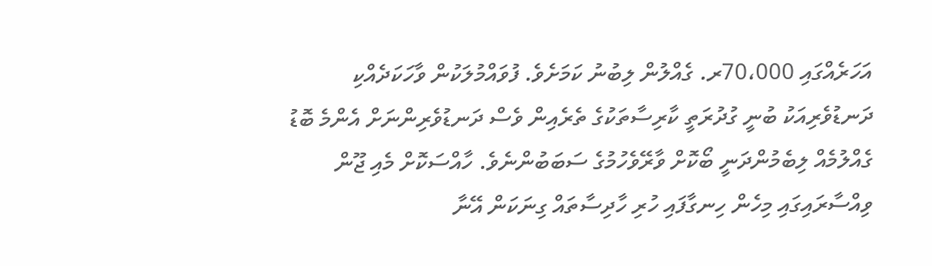އަހަރެއްގައި 70،000ރ. ގެއްލުން ލިބުނު ކަމަށެވެ. ފުވައްމުލަކުން ވާހަކަދެއްކި ދަނޑުވެރިއަކު ބުނީ ގުދުރަތީ ކާރިސާތަކުގެ ތެރެއިން ވެސް ދަނޑުވެރިންނަށް އެންމެ ބޮޑު ގެއްލުމެއް ލިބެމުންދަނީ ބޯކޮށް ވާރޭވެހުމުގެ ސަބަބުންނެވެ. ހާއްސަކޮށް މެއި ޖޫން ވިއްސާރައިގައި މިހެން ހިނގާފައި ހުރި ހާދިސާތައް ގިނަކަން އޭނާ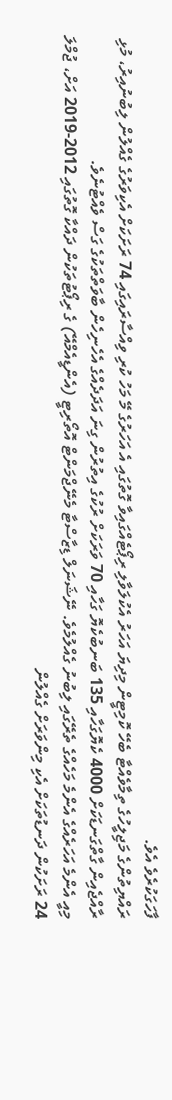ފާހަގަކުރެވެ އެވެ.
ރައްޔިތުންގެ މަޖިލީހުގެ ތިމާވެއްޓާ ބެހޭ ކޮމިޓީން މިދިޔަ އަހަރު އެކުލަވާލި ރިޕޯޓެއްގައިވާ ގޮތުގައި އެ އަހަރުގެ މޭ މަހު ކުރި ވިއްސާރައިގައި 74 ރަށަކަށް އެކިވަރުގެ ގެއްލުން ލިބުނުއިރު، މުޅި ރާއްޖެއިން ގާތްގަނޑަކަށް 4000 ކެޔޮގަހާއި 135 ބަނބުކެޔޮ ގަހާއި 70 ވަރަކަށް ރުކުގެ އިތުރުން ގިނަ އަދަދެއްގެ އެހެނިހެން ބާވަތްތަކުގެ ގަސް ވެއްޓުނެވެ.
މިއީ އެންމެ އަހަރެއްގެ އެންމެ މަހެއްގެ ތެރޭގައި ލިބުނު ގެއްލުމެވެ. ނޭޝަނަލް ޑިޒާސްޓާ މެނޭޖްމަންޓް އޮތޯރިޓީ (އެންޑީއެމްއޭ) ގެ ރިޕޯޓުތަކުން ދައްކާ ގޮތުގައި 2012-2019 އަށް، ޖުމްލަ 24 ރަށަކުން ދަނޑުތަކަށް އެކި މިންވަރަށް ގެއްލުން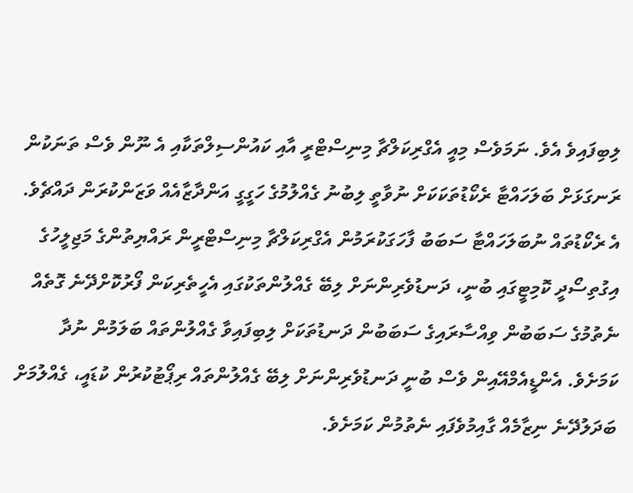ލިބިފައިވެ އެވެ. ނަމަވެސް މިއީ އެގްރިކަލްޗާ މިނިސްޓްރީ އާއި ކައުންސިލްތަކާއި އެ ނޫން ވެސް ތަނަކުން ރަނގަޅަށް ބަލަހައްޓާ ރެކޯޑުތަކަކަށް ނުވާތީ ލިބުނު ގެއްލުމުގެ ހަގީގީ އަންދާޒާއެއް ވަޒަންކުރަން ދައްޗެވެ.
އެ ރެކޯޑުތައް ނުބަލަހައްޓާ ސަބަބު ފާހަގަކުރަމުން އެގްރިކަލްޗާ މިނިސްޓްރީން ރައްޔިތުންގެ މަޖިލީހުގެ އިގުތިސޯދީ ކޮމިޓީގައި ބުނީ، ދަނޑުވެރިންނަށް ލިބޭ ގެއްލުންތަކުގައި އެހީތެރިކަން ފޯރުކޮށްދޭނެ ގޮތެއް ނެތުމުގެ ސަބަބުން ވިއްސާރައިގެ ސަބަބުން ދަނޑުތަކަށް ލިބިފައިވާ ގެއްލުންތައް ބަލަމުން ނުދާ ކަމަށެވެ. އެންޑީއެމްއޭއިން ވެސް ބުނީ ދަނޑުވެރިންނަށް ލިބޭ ގެއްލުންތައް ރިޕޯޓުކުރުން ކުޑައީ، ގެއްލުމަށް ބަދަލުދޭނެ ނިޒާމެއް ގާއިމުވެފައި ނެތުމުން ކަމަށެވެ.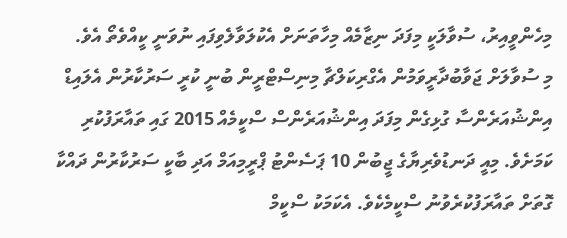މިހެންވީއިރު، ސުވާލަކީ މިފަދަ ނިޒާމެއް މިހާތަނަށް އެކުލަވާލެވިފައި ނުވަނީ ކީއްވެތޯ އެވެ.
މި ސުވާލަށް ޖަވާބުދާރީވަމުން އެގްރިކަލްޗާ މިނިސްޓްރީން ބުނީ ކުރީ ސަރުކާރުން އެލައިޑް އިންޝުއަރެންސާ ގުޅިގެން މިފަދަ އިންޝުއަރެންސް ސްކީމެއް 2015 ގައި ތައާރަފުކުރި ކަމަށެވެ. މިއީ ދަނޑުވެރިޔާގެ ޖީބުން 10 ޕަސެންޓު ޕްރީމިއަމް އަދި ބާކީ ސަރުކާރުން ދައްކާ ގޮތަށް ތައާރަފުކުރެވުނު ސްކީމެކެވެ. އެކަމަކު ސްކީމް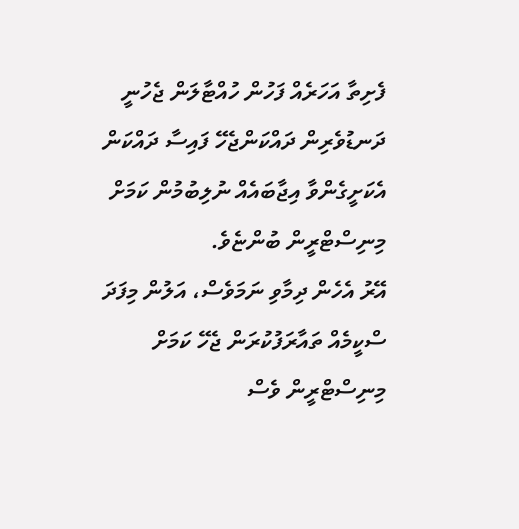ފެށިތާ އަހަރެއް ފަހުން ހުއްޓާލަން ޖެހުނީ ދަނޑުވެރިން ދައްކަންޖެހޭ ފައިސާ ދައްކަން އެކަށީގެންވާ އިޖާބައެއް ނުލިބުމުން ކަމަށް މިނިސްޓްރީން ބުންޏެވެ.
އޭރު އެހެން ދިމާވި ނަމަވެސް، އަލުން މިފަދަ ސްކީމެއް ތައާރަފުކުރަން ޖެހޭ ކަމަށް މިނިސްޓްރީން ވެސް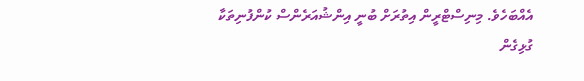އެއްބަހެވެ. މިނިސްޓްރީން އިތުރަށް ބުނީ އިންޝުއަރެންސް ކުންފުނިތަކާ ގުޅިގެން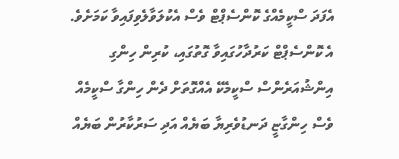އެފަދަ ސްކީމެއްގެ ކޮންސެޕްޓް ވެސް އެކުލަވާލެވިފައިވާ ކަމަށެވެ. އެ ކޮންސެޕްޓް ކަރުދާހުގައިވާ ގޮތުގައި، ކުރިން ހިންގި އިންޝުއަރެންސް ސްކީމެކޭ އެއްގޮތަށް ދެން ހިންގާ ސްކީމެއް ވެސް ހިންގާޏީ ދަނޑުވެރިޔާ ބަޔެއް އަދި ސަރުކާރުން ބަޔެއް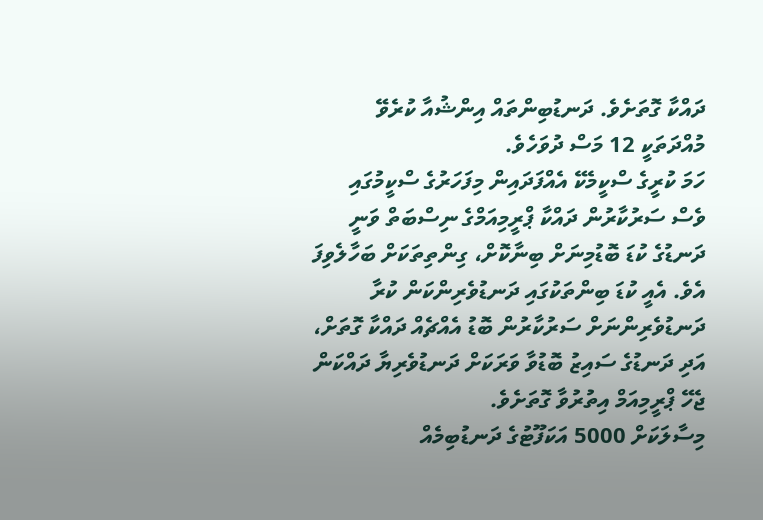ދައްކާ ގޮތަށެވެ. ދަނޑުބިންތައް އިންޝުއާ ކުރެވޭ މުއްދަތަކީ 12 މަސް ދުވަހެވެ.
ހަމަ ކުރީގެ ސްކީމެކޭ އެއްފަދައިން މިފަހަރުގެ ސްކީމުގައި ވެސް ސަރުކާރުން ދައްކާ ޕްރީމިއަމްގެ ނިސްބަތް ވަނީ ދަނޑުގެ ކުޑަ ބޮޑުމިނަށް ބިނާކޮށް، ގިންތިތަކަށް ބަހާލެވިފަ އެވެ. އެއީ ކުޑަ ބިންތަކުގައި ދަނޑުވެރިންކަން ކުރާ ދަނޑުވެރިންނަށް ސަރުކާރުން ބޮޑު އެއްޗެއް ދައްކާ ގޮތަށް، އަދި ދަނޑުގެ ސައިޒު ބޮޑުވާ ވަރަކަށް ދަނޑުވެރިޔާ ދައްކަން ޖެހޭ ޕްރީމިއަމް އިތުރުވާ ގޮތަށެވެ.
މިސާލަކަށް 5000 އަކަފޫޓުގެ ދަނޑުބިމެއް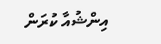އިންޝުއާ ކުރަން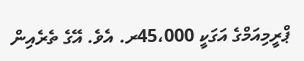ޕްރީމިއަމްގެ އަގަކީ 45،000ރ. އެވެ. އޭގެ ތެރެއިން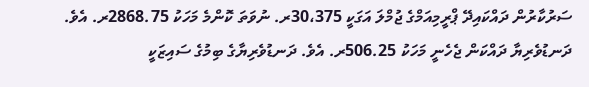ސަރުކާރުން ދައްކައިދޭ ޕްރީމިއަމްގެ ޖުމްލަ އަގަކީ 30،375ރ. ނުވަތަ ކޮންމެ މަހަކު 2868.75ރ. އެވެ. ދަނޑުވެރިޔާ ދައްކަން ޖެހެނީ މަހަކު 506.25ރ. އެވެ. ދަނޑުވެރިޔާގެ ބިމުގެ ސައިޒަކީ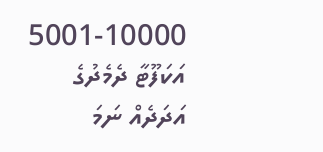5001-10000 އަކަފޫޓާ ދެމެދުގެ އަދަދެއް ނަމަ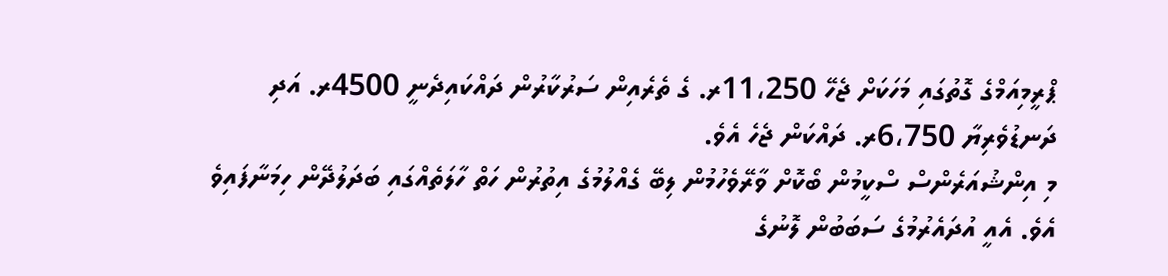ޕްރީމިއަމްގެ ގޮތުގައި މަހަކަށް ޖެހޭ 11،250ރ. ގެ ތެރެއިން ސަރުކާރުން ދައްކައިދެނީ 4500ރ. އަދި ދަނޑުވެރިޔާ 6،750ރ. ދައްކަން ޖެހެ އެވެ.
މި އިންޝުއަރެންސް ސްކީމުން ބޯކޮށް ވާރޭވެހުމުން ލިބޭ ގެއްލުމުގެ އިތުރުން ހަތް ހާލަތެއްގައި ބަދަލުދޭން ހިމަނާފައިވެ އެވެ. އެއީ އުދައެރުމުގެ ސަބަބުން ލޮނުގެ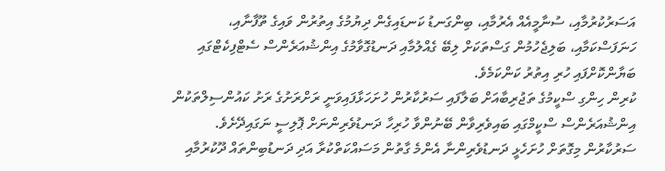އަސަރުކުރުމާއި، ސުނާމީއެއް އެރުމާއި، ބިންގަނޑު ކަނޑައިގެން ދިޔުމުގެ އިތުރުން ވައިގެ ތޫފާނާއި، ހަނަފަސްކަމާއި، ބަލިޖެހުމުން ގަސްތަކަށް ލިބޭ ގެއްލުމާއި ދަނޑުގޮވާމުގެ އިންޝުއަރެންސް ސެޓްފިކެޓްގައި ބަޔާންކޮށްފައި ހުރި އިތުރު ކަންކަމެވެ.
ކުރިން ހިންގި ސްކީމުގެ ތަޖުރިބާއަށް ބަލާފައި ސަރުކާރުން ހުށަހަޅާފައިވަނީ ރަށްރަށުގެ ރަށު ކައުންސިލްތަކުން އިންޝުއަރެންސް ސްކީމްގައި ބައިވެރިވާން ބޭނުންވާ ހުރިހާ ދަނޑުވެރިންނަށް ޕޮލިސީ ނަގައިދޭށެވެ. ސަރުކާރުން މިގޮތަށް ހުށަހެޅީ ދަނޑުވެރިންނާ އެންމެ ގާތުން މަސައްކަތްކުރާ އަދި ދަނޑުބިންތައް ދޫކުރުމާއި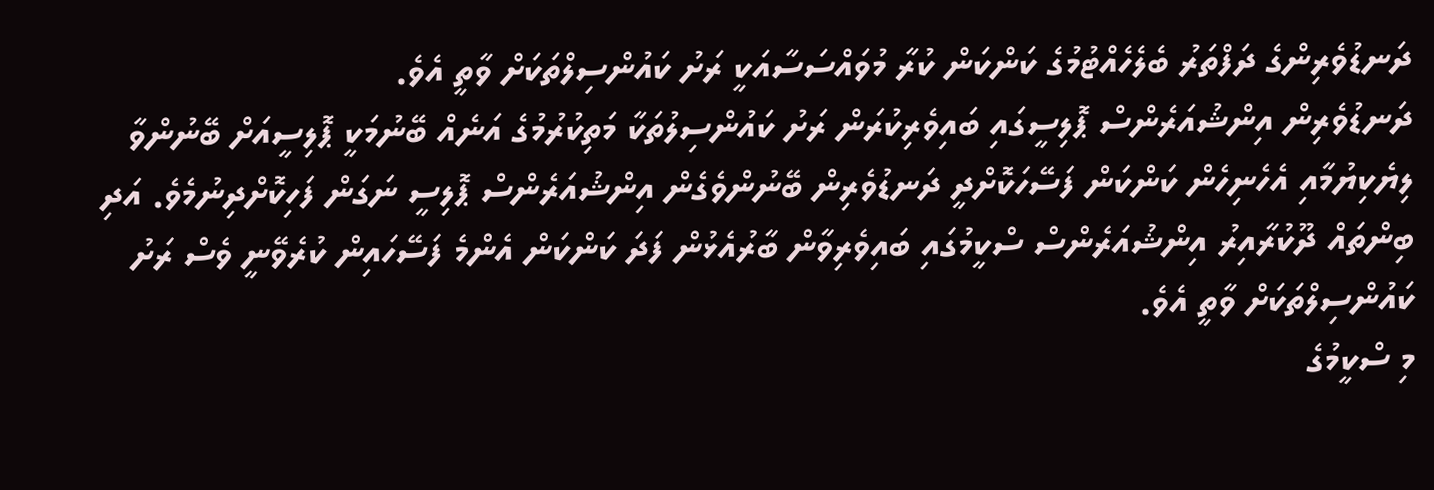ދަނޑުވެރިންގެ ދަފްތަރު ބެލެހެއްޓުމުގެ ކަންކަން ކުރާ މުވައްސަސާއަކީ ރަށު ކައުންސިލްތަކަށް ވާތީ އެވެ.
ދަނޑުވެރިން އިންޝުއަރެންސް ޕޮލިސީގައި ބައިވެރިކުރަން ރަށު ކައުންސިލުތަކާ މަތިކުރުމުގެ އަނެއް ބޭނުމަކީ ޕޮލިސީއަށް ބޭނުންވާ ލިޔެކިޔުމާއި އެހެނިހެން ކަންކަން ފަސޭހަކޮށްދީ ދަނޑުވެރިން ބޭނުންވެގެން އިންޝުއަރެންސް ޕޮލިސީ ނަގަން ފަހިކޮށްދިނުމެވެ. އަދި ބިންތައް ދޫކުރާއިރު އިންޝުއަރެންސް ސްކީމުގައި ބައިވެރިވާން ބާރުއެޅުން ފަދަ ކަންކަން އެންމެ ފަސޭހައިން ކުރެވޭނީ ވެސް ރަށު ކައުންސިލްތަކަށް ވާތީ އެވެ.
މި ސްކީމުގެ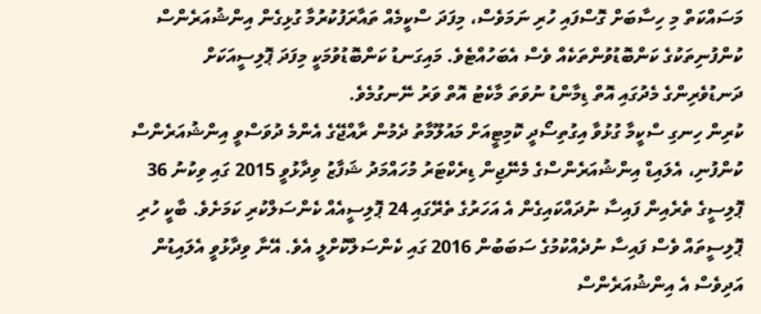މަސައްކަތް މި ހިސާބަށް ގޮސްފައި ހުރި ނަމަވެސް، މިފަދަ ސްކީމެއް ތައާރަފުކުރުމާ ގުޅިގެން އިންޝުއަރެންސް ކުންފުނިތަކުގެ ކަންބޮޑުވުންތަކެއް ވެސް އެބަހުއްޓެވެ. މައިގަނޑު ކަންބޮޑުވުމަކީ މިފަދަ ޕޮލިސީއަކަށް ދަނޑުވެރިންގެ މެދުގައި އޮތް ޑިމާންޑު ނުވަތަ މާކެޓު އޮތް ވަރު ނޭނގުމެވެ.
ކުރިން ހިނގި ސްކީމާ ގުޅުވާ އިގުތިސޯދީ ކޮމިޓީއަށް މައުލޫމާތު ދެމުން ރާއްޖޭގެ އެންމެ ދުވަސްވީ އިންޝުއަރެންސް ކުންފުނި، އެލައިޑް އިންޝުއަރެންސްގެ މެނޭޖިން ޑިރެކްޓަރު މުހައްމަދު ޝަފާޒު ވިދާޅުވީ 2015 ގައި ވިކުނު 36 ޕޮލިސީގެ ތެރެއިން ފައިސާ ނުދައްކައިގެން އެ އަހަރުގެ ތެރޭގައި 24 ޕޮލިސީއެއް ކެންސަލްކުރި ކަމަށެވެ. ބާކީ ހުރި ޕޮލިސީތައް ވެސް ފައިސާ ނުދެއްކުމުގެ ސަބަބުން 2016 ގައި ކެންސަލްކޮށްލީ އެވެ. އޭނާ ވިދާޅުވީ އެލައިޑުން އަދިވެސް އެ އިންޝުއަރެންސް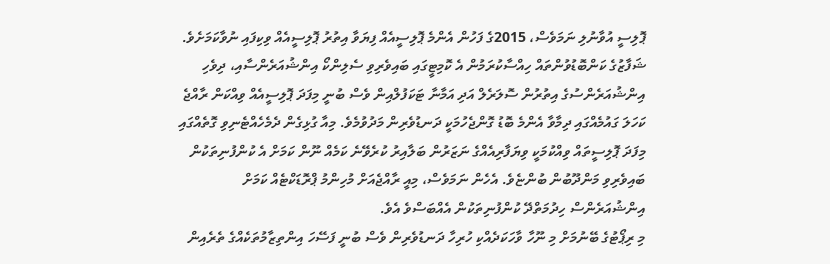ޕޮލިސީ އުވާނުލި ނަމަވެސް، 2015ގެ ފަހުން އެންމެ ޕޮލިސީއެއް ފިޔަވާ އިތުރު ޕޮލިސީއެއް ވިކިފައި ނުވާކަމަށެވެ.
ޝަފާޒުގެ ކަންބޮޑުވުންތައް ހިއްސާކުރަމުން އެ ކޮމިޓީގައި ބައިވެރިވި ސެލިންކޯ އިންޝުއަރެންސާއި، ދިވެހި އިންޝުއަރެންސުގެ އިތުރުން ސޮލަރެލް އަދި އަމާނާ ޓަކަފުލްއިން ވެސް ބުނީ މިފަދަ ޕޮލިސީއެއް ވިއްކަން ރާއްޖެ ކަހަލަ ގައުމެއްގައި ދިމާވާ އެންމެ ބޮޑު ގޮންޖެހުމަކީ ދަނޑުވެރިން މަދުވުމެވެ. މިއާ ގުޅިގެން ދެމެހެއްޓެނިވި ގޮތެއްގައި މިފަދަ ޕޮލިސީތައް ވިއްކުމަކީ ވިޔަފާރިއެއްގެ ނަޒަރުން ބަލާއިރު ކުރެވޭނެ ކަމެއް ނޫން ކަމަށް އެ ކުންފުނިތަކުން ބައިވެރިވި މަންދޫބުން ބުންޏެވެ. އެހެން ނަމަވެސް، މިއީ ރާއްޖެއަށް މުހިންމު ޕްރޮޑަކްޓެއް ކަމަށް އިންޝުއަރެންސް ހިދުމަތްދޭ ކުންފުނިތަކުން އެއްބަސްވެ އެވެ.
މި ރިޕޯޓުގެ ބޭނުމަށް މި ނޫހާ ވާހަކަދެއްކި ހުރިހާ ދަނޑުވެރިން ވެސް ބުނީ ފަސޭހަ އިންތިޒާމުތަކެއްގެ ތެރެއިން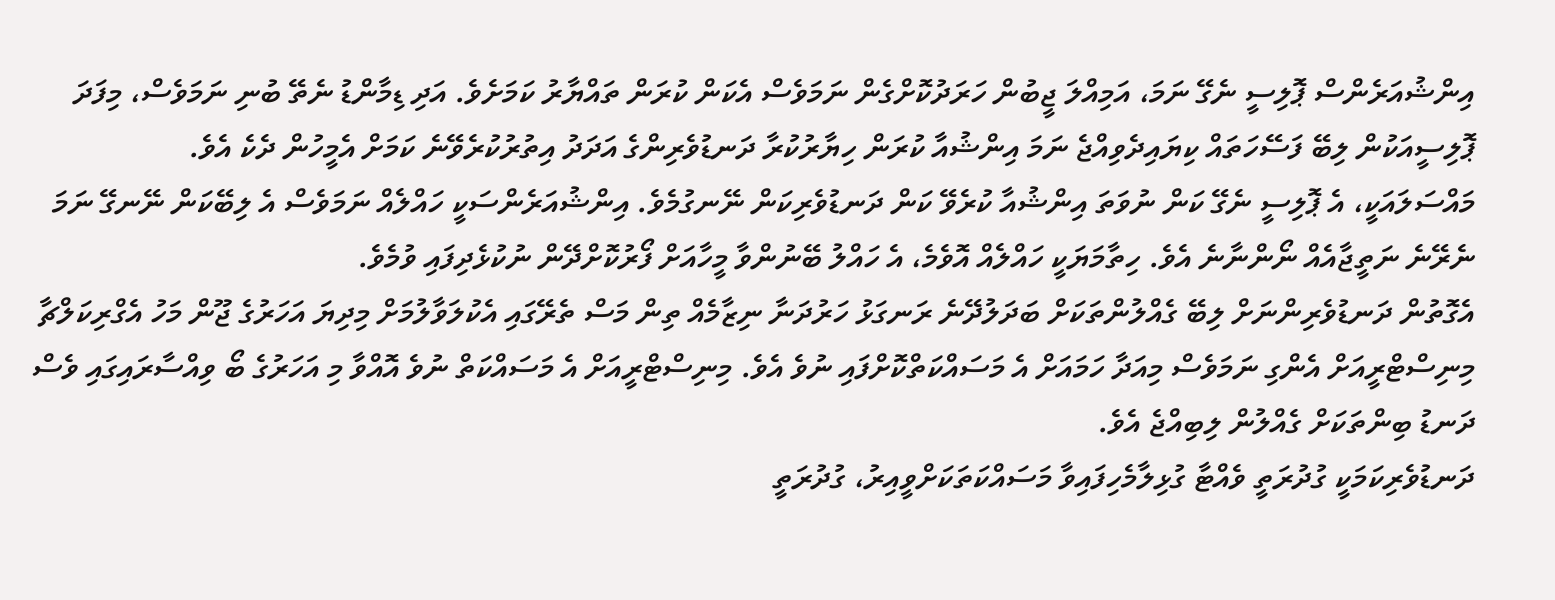އިންޝުއަރެންސް ޕޮލިސީ ނެގޭ ނަމަ، އަމިއްލަ ޖީބުން ހަރަދުކޮށްގެން ނަމަވެސް އެކަން ކުރަން ތައްޔާރު ކަމަށެވެ. އަދި ޑިމާންޑު ނެތޭ ބުނި ނަމަވެސް، މިފަދަ ޕޮލިސީއަކުން ލިބޭ ފަސޭހަތައް ކިޔައިދެވިއްޖެ ނަމަ އިންޝުއާ ކުރަން ހިޔާރުކުރާ ދަނޑުވެރިންގެ އަދަދު އިތުރުކުރެވޭނެ ކަމަށް އެމީހުން ދެކެ އެވެ.
މައްސަލައަކީ، އެ ޕޮލިސީ ނެގޭ ކަން ނުވަތަ އިންޝުއާ ކުރެވޭ ކަން ދަނޑުވެރިކަން ނޭނގުމެވެ. އިންޝުއަރެންސަކީ ހައްލެއް ނަމަވެސް އެ ލިބޭކަން ނޭނގޭ ނަމަ ނެރޭނެ ނަތީޖާއެއް ނޯންނާނެ އެވެ. ހިތާމަޔަކީ ހައްލެއް އޮވެމެ، އެ ހައްލު ބޭނުންވާ މީހާއަށް ފޯރުކޮށްދޭން ނުކުޅެދިފައި ވުމެވެ.
އެގޮތުން ދަނޑުވެރިންނަށް ލިބޭ ގެއްލުންތަކަށް ބަދަލުދޭނެ ރަނގަޅު ހަރުދަނާ ނިޒާމެއް ތިން މަސް ތެރޭގައި އެކުލަވާލުމަށް މިދިޔަ އަހަރުގެ ޖޫން މަހު އެގްރިކަލްޗާ މިނިސްޓްރީއަށް އެންގި ނަމަވެސް މިއަދާ ހަމައަށް އެ މަސައްކަތްކޮށްފައި ނުވެ އެވެ. މިނިސްޓްރީއަށް އެ މަސައްކަތް ނުވެ އޮއްވާ މި އަހަރުގެ ބޯ ވިއްސާރައިގައި ވެސް ދަނޑު ބިންތަކަށް ގެއްލުން ލިބިއްޖެ އެވެ.
ދަނޑުވެރިކަމަކީ ގުދުރަތީ ވެއްޓާ ގުޅިލާމެހިފައިވާ މަސައްކަތަކަށްވީއިރު، ގުދުރަތީ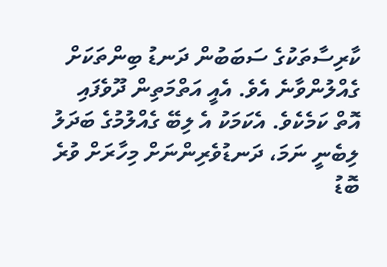ކާރިސާތަކުގެ ސަބަބުން ދަނޑު ބިންތަކަށް ގެއްލުންވާނެ އެވެ. އެއީ އަތްމަތިން ދޫވެފައި އޮތް ކަމެކެވެ. އެކަމަކު އެ ލިބޭ ގެއްލުމުގެ ބަދަލު ލިބެނީ ނަމަ، ދަނޑުވެރިންނަށް މިހާރަށް ވުރެ ބޮޑު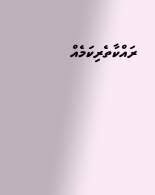ރައްކާތެރިކަމެއް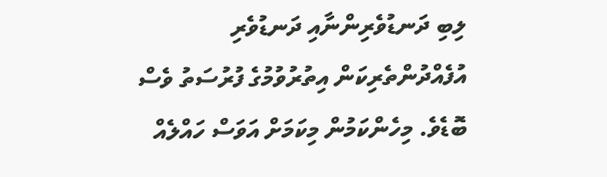ލިބި ދަނޑުވެރިންނާއި ދަނޑުވެރި އުފެއްދުންތެރިކަން އިތުރުވުމުގެ ފުރުސަތު ވެސް ބޮޑެވެ. މިހެންކަމުން މިކަމަށް އަވަސް ހައްލެއް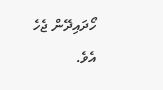ހޯދައިދޭން ޖެހެ އެވެ.